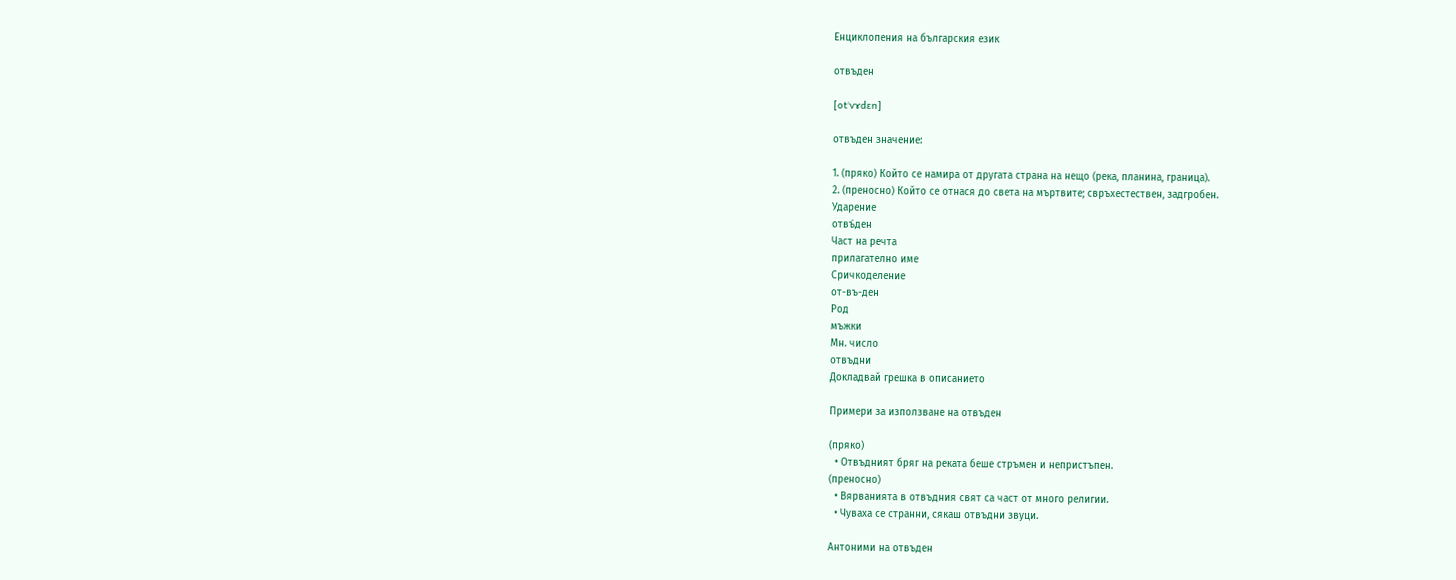Енциклопения на българския език

отвъден

[otˈvɤdɛn]

отвъден значение:

1. (пряко) Който се намира от другата страна на нещо (река, планина, граница).
2. (преносно) Който се отнася до света на мъртвите; свръхестествен, задгробен.
Ударение
отвъ́ден
Част на речта
прилагателно име
Сричкоделение
от-въ-ден
Род
мъжки
Мн. число
отвъдни
Докладвай грешка в описанието

Примери за използване на отвъден

(пряко)
  • Отвъдният бряг на реката беше стръмен и непристъпен.
(преносно)
  • Вярванията в отвъдния свят са част от много религии.
  • Чуваха се странни, сякаш отвъдни звуци.

Антоними на отвъден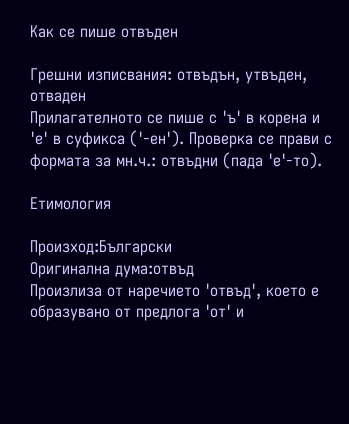Как се пише отвъден

Грешни изписвания: отвъдън, утвъден, отваден
Прилагателното се пише с 'ъ' в корена и 'е' в суфикса ('-ен'). Проверка се прави с формата за мн.ч.: отвъдни (пада 'е'-то).

Етимология

Произход:Български
Оригинална дума:отвъд
Произлиза от наречието 'отвъд', което е образувано от предлога 'от' и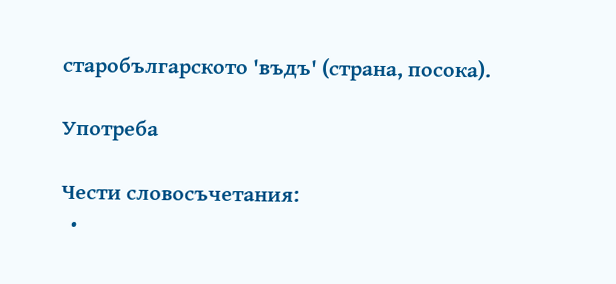старобългарското 'въдъ' (страна, посока).

Употреба

Чести словосъчетания:
  •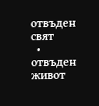отвъден свят
  • отвъден живот